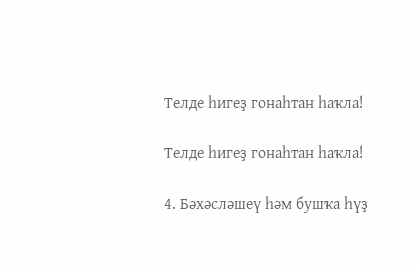Телде һигеҙ гонаһтан һаҡла!

Телде һигеҙ гонаһтан һаҡла!

4. Бәхәсләшеү һәм бушҡа һүҙ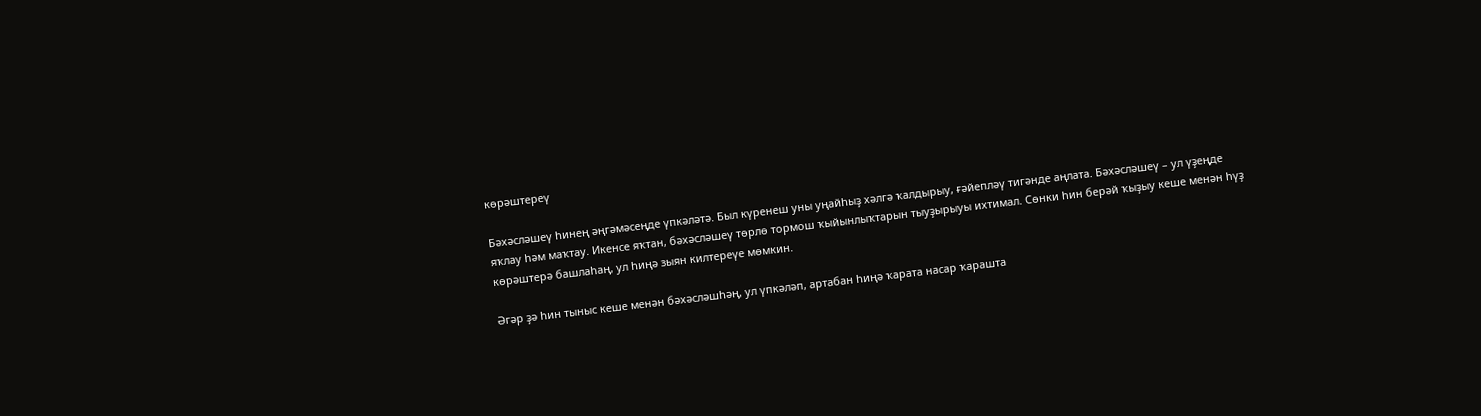көрәштереү

Бәхәсләшеү һинең әңгәмәcеңде үпкәләтә. Был күренеш уны уңайһыҙ хәлгә ҡалдырыу, ғәйепләү тигәнде аңлата. Бәхәсләшеү – ул үҙеңде яҡлау һәм маҡтау. Икенсе яҡтан, бәхәсләшеү төрлө тормош ҡыйынлыҡтарын тыуҙырыуы ихтимал. Сөнки һин берәй ҡыҙыу кеше менән һүҙ көрәштерә башлаһаң, ул һиңә зыян килтереүе мөмкин.

Әгәр ҙә һин тыныс кеше менән бәхәсләшһәң, ул үпкәләп, артабан һиңә ҡарата насар ҡарашта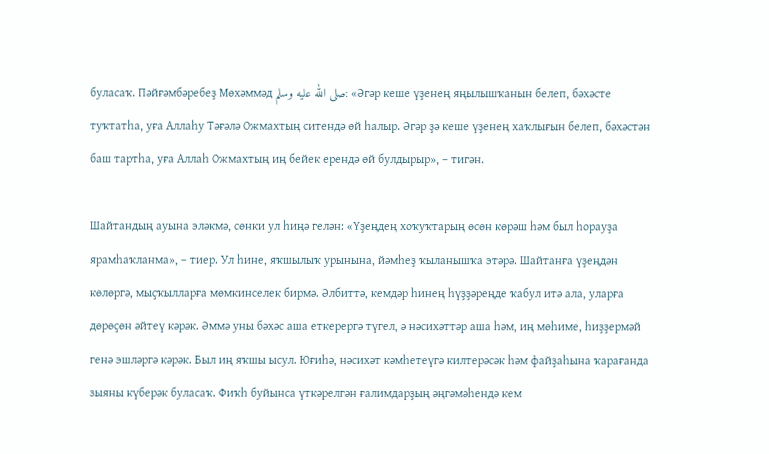буласаҡ. Пәйғәмбәребеҙ Мөхәммәд صلى الله عليه وسلم: «Әгәр кеше үҙенең яңылышҡанын белеп, бәхәсте туҡтатһа, уға Аллаһу Тәғәлә Ожмахтың ситендә өй һалыр. Әгәр ҙә кеше үҙенең хаҡлығын белеп, бәхәстән баш тартһа, уға Аллаһ Ожмахтың иң бейек ерендә өй булдырыр», – тигән.

Шайтандың ауына эләкмә, сөнки ул һиңә гелән: «Үҙеңдең хоҡуҡтарың өсөн көрәш һәм был һорауҙа ярамһаҡланма», – тиер. Ул һине, яҡшылыҡ урынына, йәмһеҙ ҡыланышҡа этәрә. Шайтанға үҙеңдән көлөргә, мыҫҡылларға мөмкинселек бирмә. Әлбиттә, кемдәр һинең һүҙҙәреңде ҡабул итә ала, уларға дөрөҫөн әйтеү кәрәк. Әммә уны бәхәс аша еткерергә түгел, ә нәсихәттәр аша һәм, иң мөһиме, һиҙҙермәй генә эшләргә кәрәк. Был иң яҡшы ысул. Юғиһә, нәсихәт кәмһетеүгә килтерәсәк һәм файҙаһына ҡарағанда зыяны күберәк буласаҡ. Фиҡһ буйынса үткәрелгән ғалимдарҙың әңгәмәһендә кем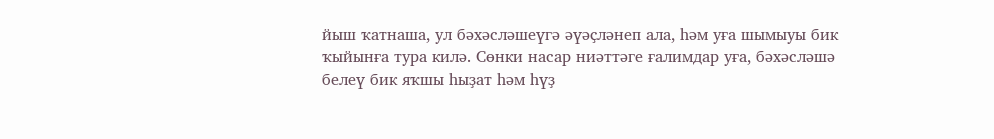йыш ҡатнаша, ул бәхәсләшеүгә әүәҫләнеп ала, һәм уға шымыуы бик ҡыйынға тура килә. Сөнки насар ниәттәге ғалимдар уға, бәхәсләшә белеү бик яҡшы һыҙат һәм һүҙ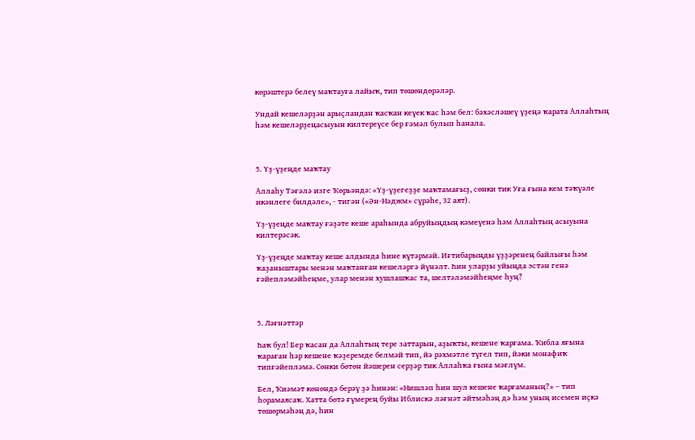көрәштерә белеү маҡтауға лайыҡ, тип төшөндөрәләр.

Ундай кешеләрҙән арыҫландан ҡасҡан кеүек ҡас һәм бел: бәхәсләшеү үҙеңә ҡарата Аллаһтың һәм кешеләрҙеңасыуын килтереүсе бер ғәмәл булып һанала.



5. Үҙ-үҙеңде маҡтау

Аллаһу Тәғәлә изге Ҡөрьәндә: «Үҙ-үҙегеҙҙе маҡтамағыҙ, сөнки тик Уға ғына кем тәҡүәле икәнлеге билдәле», - тигән («Ән-Нәджм» сүрәһе, 32 аят).

Үҙ-үҙеңде маҡтау ғәҙәте кеше араһында абруйыңдың кәмеүенә һәм Аллаһтың асыуына килтерәсәк.

Үҙ-үҙеңде маҡтау кеше алдында һине күтәрмәй. Иғтибарыңды үҙҙәренең байлығы һәм ҡаҙаныштары менән маҡтанған кешеләргә йүнәлт. Һин уларҙы уйыңда эстән генә ғәйепләмәйһеңме, улар менән хушлашҡас та, шелтәләмәйһеңме һуң?



5. Ләғнәттәр

Һаҡ бул! Бер ҡасан да Аллаһтың тере заттарын, аҙыҡты, кешене ҡарғама. Ҡибла яғына ҡараған һәр кешене ҡәҙеремде белмәй тип, йә рәхмәтле түгел тип, йәки монафиҡ типғәйепләмә. Сөнки бөтөн йәшерен серҙәр тик Аллаһҡа ғына мәғлүм.

Бел, Ҡиәмәт көнөндә берәү ҙә һинән: «Нишләп һин шул кешене ҡарғаманың?» – тип һорамаясаҡ. Хатта бөтә ғүмерең буйы Иблискә ләғнәт әйтмәһәң дә һәм уның исемен иҫкә төшөрмәһәң дә, һин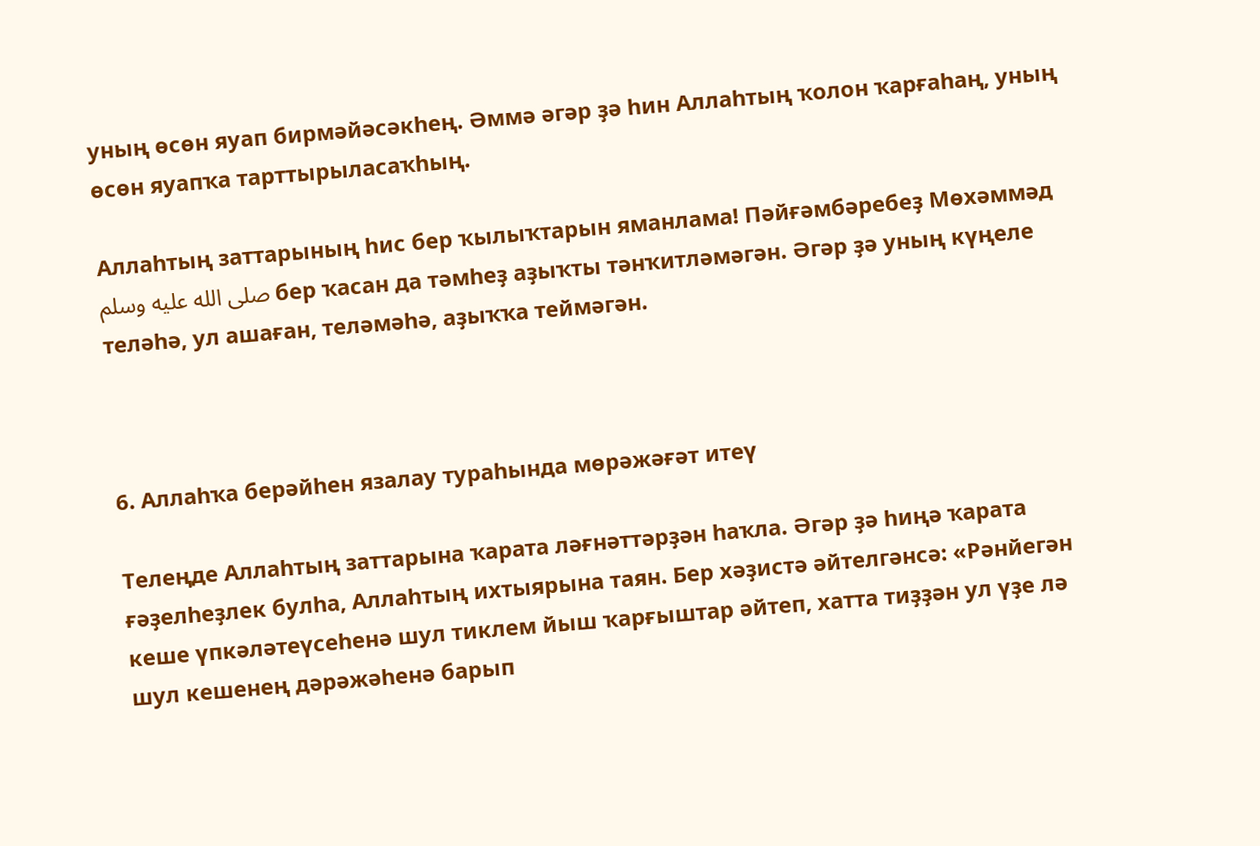уның өсөн яуап бирмәйәсәкһең. Әммә әгәр ҙә һин Аллаһтың ҡолон ҡарғаһаң, уның өсөн яуапҡа тарттырыласаҡһың.

Аллаһтың заттарының һис бер ҡылыҡтарын яманлама! Пәйғәмбәребеҙ Мөхәммәд صلى الله عليه وسلم бер ҡасан да тәмһеҙ аҙыҡты тәнҡитләмәгән. Әгәр ҙә уның күңеле теләһә, ул ашаған, теләмәһә, аҙыҡҡа теймәгән.



6. Аллаһҡа берәйһен язалау тураһында мөрәжәғәт итеү

Телеңде Аллаһтың заттарына ҡарата ләғнәттәрҙән һаҡла. Әгәр ҙә һиңә ҡарата ғәҙелһеҙлек булһа, Аллаһтың ихтыярына таян. Бер хәҙистә әйтелгәнсә: «Рәнйегән кеше үпкәләтеүсеһенә шул тиклем йыш ҡарғыштар әйтеп, хатта тиҙҙән ул үҙе лә шул кешенең дәрәжәһенә барып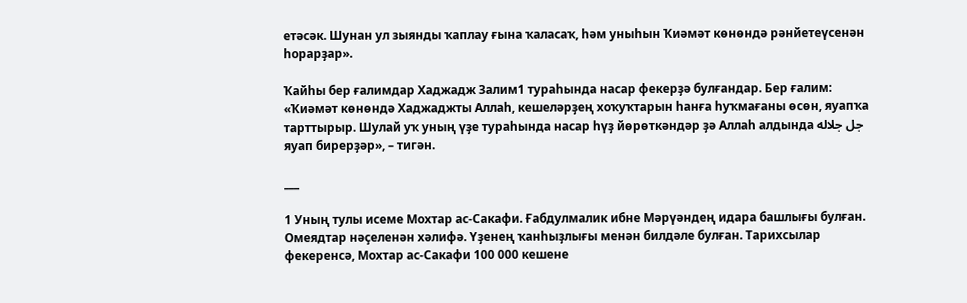етәсәк. Шунан ул зыянды ҡаплау ғына ҡаласаҡ, һәм уныһын Ҡиәмәт көнөндә рәнйетеүсенән һорарҙар».

Ҡайһы бер ғалимдар Хаджадж Залим1 тураһында насар фекерҙә булғандар. Бер ғалим: «Ҡиәмәт көнөндә Хаджаджты Аллаһ, кешеләрҙең хоҡуҡтарын һанға һуҡмағаны өсөн, яуапҡа тарттырыр. Шулай уҡ уның үҙе тураһында насар һүҙ йөрөткәндәр ҙә Аллаһ алдында جل جلاله яуап бирерҙәр», – тигән.

___

1 Уның тулы исеме Мохтар ас-Сакафи. Ғабдулмалик ибне Мәрүәндең идара башлығы булған. Омеядтар нәҫеленән хәлифә. Үҙенең ҡанһыҙлығы менән билдәле булған. Тарихсылар фекеренсә, Мохтар ас-Сакафи 100 000 кешене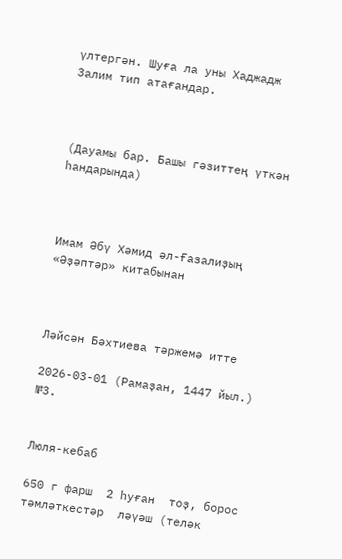үлтергән. Шуға ла уны Хаджадж Залим тип атағандар.



(Дауамы бар. Башы гәзиттең үткән һандарында)



Имам Әбү Хәмид әл-Ғазалиҙың «Әҙәптәр» китабынан



Ләйсән Бәхтиева тәржемә итте

2026-03-01 (Рамаҙан, 1447 йыл.) №3.


Люля-кебаб

650 г фарш  2 һуған  тоҙ, борос  тәмләткестәр  ләүәш (теләк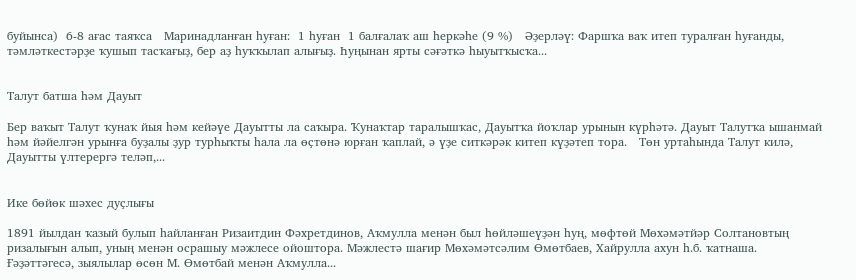буйынса)  6-8 ағас таяҡса   Маринадланған һуған:  1 һуған  1 балғалаҡ аш һеркәһе (9 %)   Әҙерләү: Фаршҡа ваҡ итеп туралған һуғанды, тәмләткестәрҙе ҡушып тасҡағыҙ, бер аҙ һуҡҡылап алығыҙ. Һуңынан ярты сәғәткә һыуытҡысҡа...


Талут батша һәм Дауыт

Бер ваҡыт Талут ҡунаҡ йыя һәм кейәүе Дауытты ла саҡыра. Ҡунаҡтар таралышҡас, Дауытҡа йоҡлар урынын күрһәтә. Дауыт Талутҡа ышанмай һәм йәйелгән урынға буҙалы ҙур турһыҡты һала ла өҫтөнә юрған ҡаплай, ә үҙе ситкәрәк китеп күҙәтеп тора.   Төн уртаһында Талут килә, Дауытты үлтерергә теләп,...


Ике бөйөк шәхес дуҫлығы

1891 йылдан ҡазый булып һайланған Ризаитдин Фәхретдинов, Аҡмулла менән был һөйләшеүҙән һуң, мөфтөй Мөхәмәтйәр Солтановтың ризалығын алып, уның менән осрашыу мәжлесе ойоштора. Мәжлестә шағир Мөхәмәтсәлим Өмөтбаев, Хайрулла ахун һ.б. ҡатнаша. Ғәҙәттәгесә, зыялылар өсөн М. Өмөтбай менән Аҡмулла...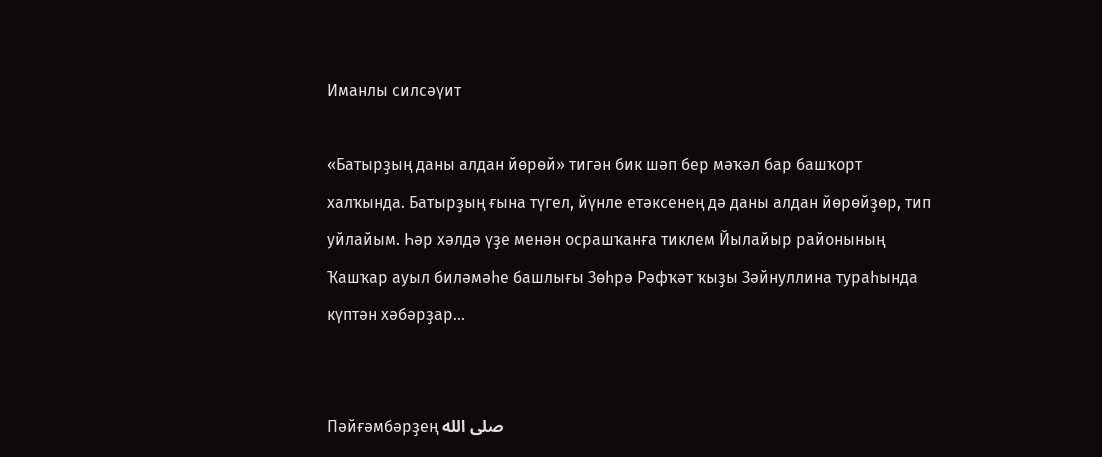Иманлы силсәүит

«Батырҙың даны алдан йөрөй» тигән бик шәп бер мәҡәл бар башҡорт халҡында. Батырҙың ғына түгел, йүнле етәксенең дә даны алдан йөрөйҙөр, тип уйлайым. Һәр хәлдә үҙе менән осрашҡанға тиклем Йылайыр районының Ҡашҡар ауыл биләмәһе башлығы Зөһрә Рәфҡәт ҡыҙы Зәйнуллина тураһында күптән хәбәрҙар...


Пәйғәмбәрҙең صلى الله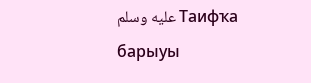عليه وسلم Таифҡа барыуы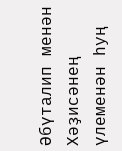Әбүталип менән Хәҙисәнең үлеменән һуң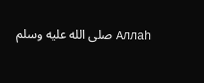صلى الله عليه وسلم Аллаһ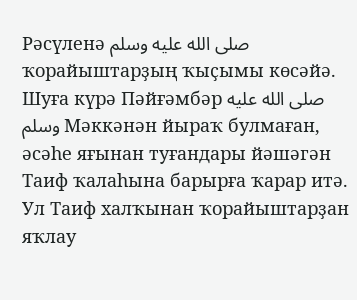Рәсүленә صلى الله عليه وسلم ҡорайыштарҙың ҡыҫымы көсәйә. Шуға күрә Пәйғәмбәр صلى الله عليه وسلم Мәккәнән йыраҡ булмаған, әсәһе яғынан туғандары йәшәгән Таиф ҡалаһына барырға ҡарар итә. Ул Таиф халҡынан ҡорайыштарҙан яҡлау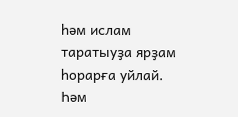һәм ислам таратыуҙа ярҙам һорарға уйлай.   Һәм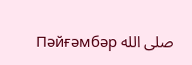Пәйғәмбәр صلى الله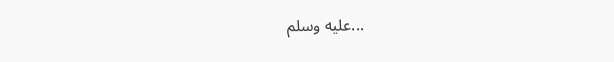عليه وسلم...